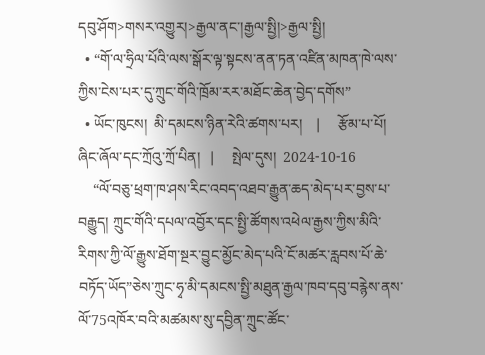དབུ་ཤོག>གསར་འགྱུར།>རྒྱལ་ནང་།རྒྱལ་སྤྱི།>རྒྱལ་སྤྱི།
  • “གོ་ལ་ཧྲིལ་པོའི་ལས་སྒོར་ལྟ་སྟངས་ནན་ཏན་འཛིན་མཁན་ཁེ་ལས་ཀྱིས་ངེས་པར་དུ་ཀྲུང་གོའི་ཁྲོམ་རར་མཐོང་ཆེན་བྱེད་དགོས”
  • ཡོང་ཁུངས།  མི་དམངས་ཉིན་རེའི་ཚགས་པར།    |     རྩོམ་པ་པོ།  ཞིང་ཞོལ་དང་ཀྲོའུ་ཀྲོ་པིན།   |     སྤེལ་དུས།  2024-10-16
    “ལོ་བཅུ་ཕྲག་ཁ་ཤས་རིང་འབད་འཐབ་རྒྱུན་ཆད་མེད་པར་བྱས་པ་བརྒྱུད། ཀྲུང་གོའི་དཔལ་འབྱོར་དང་སྤྱི་ཚོགས་འཕེལ་རྒྱས་ཀྱིས་མིའི་རིགས་ཀྱི་ལོ་རྒྱུས་ཐོག་སྔར་བྱུང་མྱོང་མེད་པའི་ངོ་མཚར་རླབས་པོ་ཆེ་བཏོད་ཡོད”ཅེས་ཀྲུང་ཧྭ་མི་དམངས་སྤྱི་མཐུན་རྒྱལ་ཁབ་དབུ་བརྙེས་ནས་ལོ་75འཁོར་བའི་མཚམས་སུ་དབྱིན་ཀྲུང་ཚོང་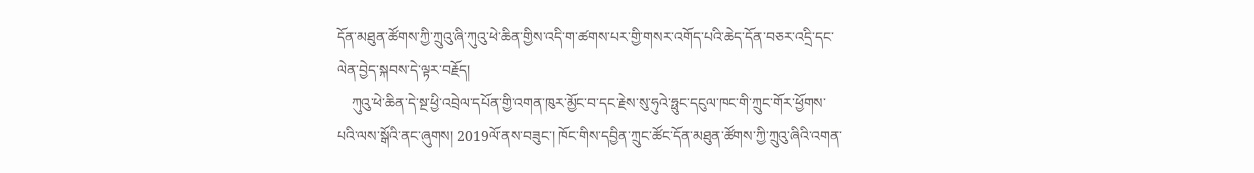དོན་མཐུན་ཚོགས་ཀྱི་ཀྲུའུ་ཞི་ཀུའུ་ཕེ་ཆིན་གྱིས་འདི་ག་ཚགས་པར་གྱི་གསར་འགོད་པའི་ཆེད་དོན་བཅར་འདྲི་དང་ལེན་བྱེད་སྐབས་དེ་ལྟར་བརྗོད།
    ཀུའུ་ཕེ་ཆིན་དེ་སྔ་ཕྱི་འབྲེལ་དཔོན་གྱི་འགན་ཁུར་མྱོང་བ་དང་རྗེས་སུ་ཧུའེ་ཧྥུང་དངུལ་ཁང་གི་ཀྲུང་གོར་ཕྱོགས་པའི་ལས་སྒོའི་ནང་ཞུགས། 2019ལོ་ནས་བཟུང་། ཁོང་གིས་དབྱིན་ཀྲུང་ཚོང་དོན་མཐུན་ཚོགས་ཀྱི་ཀྲུའུ་ཞིའི་འགན་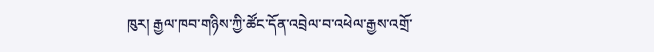ཁུར། རྒྱལ་ཁབ་གཉིས་ཀྱི་ཚོང་དོན་འབྲེལ་བ་འཕེལ་རྒྱས་འགྲོ་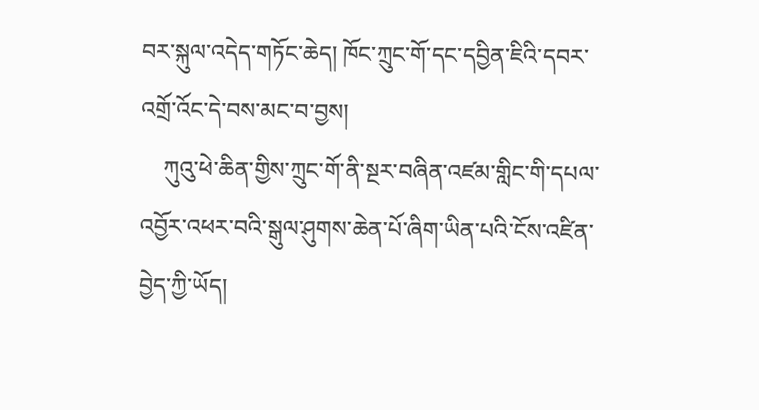བར་སྐུལ་འདེད་གཏོང་ཆེད། ཁོང་ཀྲུང་གོ་དང་དབྱིན་ཇིའི་དབར་འགྲོ་འོང་དེ་བས་མང་བ་བྱས།
    ཀུའུ་ཕེ་ཆིན་གྱིས་ཀྲུང་གོ་ནི་སྔར་བཞིན་འཛམ་གླིང་གི་དཔལ་འབྱོར་འཕར་བའི་སྒུལ་ཤུགས་ཆེན་པོ་ཞིག་ཡིན་པའི་ངོས་འཛིན་བྱེད་ཀྱི་ཡོད།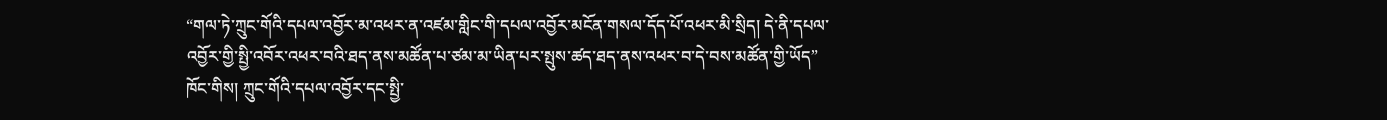“གལ་ཏེ་ཀྲུང་གོའི་དཔལ་འབྱོར་མ་འཕར་ན་འཛམ་གླིང་གི་དཔལ་འབྱོར་མངོན་གསལ་དོད་པོ་འཕར་མི་སྲིད། དེ་ནི་དཔལ་འབྱོར་གྱི་སྤྱི་འབོར་འཕར་བའི་ཐད་ནས་མཚོན་པ་ཙམ་མ་ཡིན་པར་སྤུས་ཚད་ཐད་ནས་འཕར་བ་དེ་བས་མཚོན་གྱི་ཡོད” ཁོང་གིས། ཀྲུང་གོའི་དཔལ་འབྱོར་དང་སྤྱི་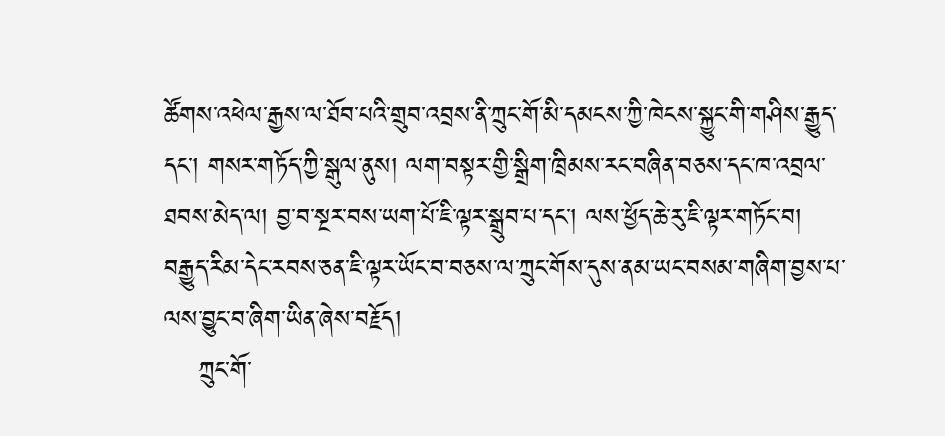ཚོགས་འཕེལ་རྒྱས་ལ་ཐོབ་པའི་གྲུབ་འབྲས་ནི་ཀྲུང་གོ་མི་དམངས་ཀྱི་ཁེངས་སྐྱུང་གི་གཤིས་རྒྱུད་དང་། གསར་གཏོད་ཀྱི་སྒུལ་ནུས། ལག་བསྟར་གྱི་སྒྲིག་ཁྲིམས་རང་བཞིན་བཅས་དང་ཁ་འབྲལ་ཐབས་མེད་ལ། བྱ་བ་སྔར་བས་ཡག་པོ་ཇི་ལྟར་སྒྲུབ་པ་དང་། ལས་ཕྱོད་ཆེ་རུ་ཇི་ལྟར་གཏོང་བ། བརྒྱུད་རིམ་དེང་རབས་ཅན་ཇི་ལྟར་ཡོང་བ་བཅས་ལ་ཀྲུང་གོས་དུས་ནམ་ཡང་བསམ་གཞིག་བྱས་པ་ལས་བྱུང་བ་ཞིག་ཡིན་ཞེས་བརྗོད།
    ཀྲུང་གོ་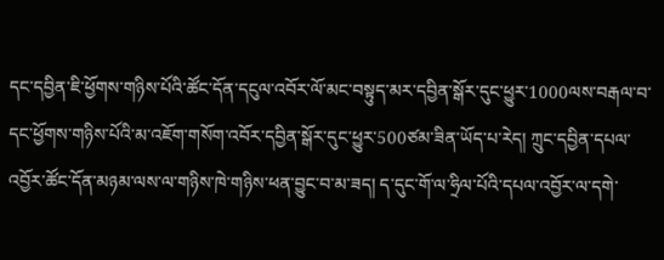དང་དབྱིན་ཇི་ཕྱོགས་གཉིས་པོའི་ཚོང་དོན་དངུལ་འབོར་ལོ་མང་བསྟུད་མར་དབྱིན་སྒོར་དུང་ཕྱུར་1000ལས་བརྒལ་བ་དང་ཕྱོགས་གཉིས་པོའི་མ་འཇོག་གསོག་འབོར་དབྱིན་སྒོར་དུང་ཕྱུར་500ཙམ་ཟིན་ཡོད་པ་རེད། ཀྲུང་དབྱིན་དཔལ་འབྱོར་ཚོང་དོན་མཉམ་ལས་ལ་གཉིས་ཁེ་གཉིས་ཕན་བྱུང་བ་མ་ཟད། ད་དུང་གོ་ལ་ཧྲིལ་པོའི་དཔལ་འབྱོར་ལ་དགེ་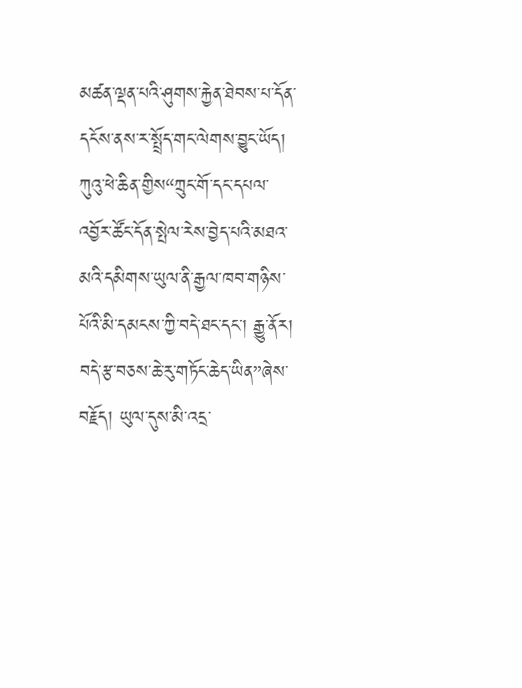མཚན་ལྡན་པའི་ཤུགས་རྐྱེན་ཐེབས་པ་དོན་དངོས་ནས་ར་སྤྲོད་གང་ལེགས་བྱུང་ཡོད། ཀུའུ་ཕེ་ཆིན་གྱིས“ཀྲུང་གོ་དང་དཔལ་འབྱོར་ཚོང་དོན་སྤེལ་རེས་བྱེད་པའི་མཐའ་མའི་དམིགས་ཡུལ་ནི་རྒྱལ་ཁབ་གཉིས་པོའི་མི་དམངས་ཀྱི་བདེ་ཐང་དང་། རྒྱུ་ནོར། བདེ་རྩ་བཅས་ཆེ་རུ་གཏོང་ཆེད་ཡིན”ཞེས་བརྗོད། ཡུལ་དུས་མི་འདྲ་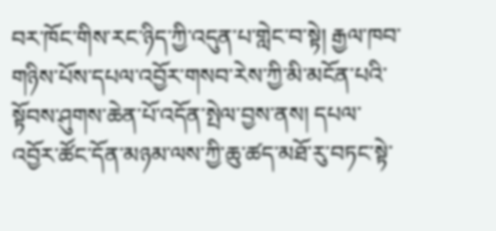བར་ཁོང་གིས་རང་ཉིད་ཀྱི་འདུན་པ་གླེང་བ་སྟེ། རྒྱལ་ཁབ་གཉིས་པོས་དཔལ་འབྱོར་གསབ་རེས་ཀྱི་མི་མངོན་པའི་སྟོབས་ཤུགས་ཆེན་པོ་འདོན་སྤེལ་བྱས་ནས། དཔལ་འབྱོར་ཚོང་དོན་མཉམ་ལས་ཀྱི་ཆུ་ཚད་མཐོ་རུ་བཏང་སྟེ་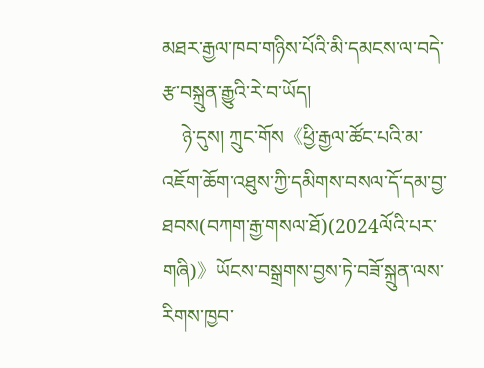མཐར་རྒྱལ་ཁབ་གཉིས་པོའི་མི་དམངས་ལ་བདེ་རྩ་བསྐྲུན་རྒྱུའི་རེ་བ་ཡོད།
    ཉེ་དུས། ཀྲུང་གོས《ཕྱི་རྒྱལ་ཚོང་པའི་མ་འཇོག་ཆོག་འཐུས་ཀྱི་དམིགས་བསལ་དོ་དམ་བྱ་ཐབས(བཀག་རྒྱ་གསལ་ཐོ)(2024ལོའི་པར་གཞི)》ཡོངས་བསྒྲགས་བྱས་ཏེ་བཟོ་སྐྲུན་ལས་རིགས་ཁྱབ་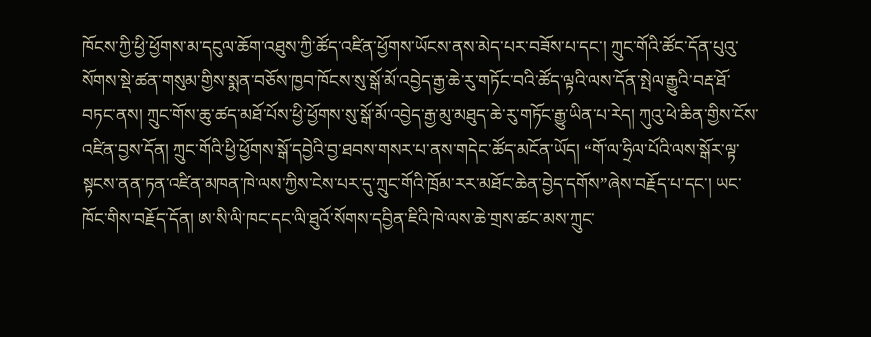ཁོངས་ཀྱི་ཕྱི་ཕྱོགས་མ་དངུལ་ཆོག་འཐུས་ཀྱི་ཚོད་འཛིན་ཕྱོགས་ཡོངས་ནས་མེད་པར་བཟོས་པ་དང་། ཀྲུང་གོའི་ཚོང་དོན་པུའུ་སོགས་སྡེ་ཚན་གསུམ་གྱིས་སྨན་བཅོས་ཁྱབ་ཁོངས་སུ་སྒོ་མོ་འབྱེད་རྒྱ་ཆེ་རུ་གཏོང་བའི་ཚོད་ལྟའི་ལས་དོན་སྤེལ་རྒྱུའི་བརྡ་ཐོ་བཏང་ནས། ཀྲུང་གོས་ཆུ་ཚད་མཐོ་པོས་ཕྱི་ཕྱོགས་སུ་སྒོ་མོ་འབྱེད་རྒྱ་མུ་མཐུད་ཆེ་རུ་གཏོང་རྒྱུ་ཡིན་པ་རེད། ཀུའུ་ཕེ་ཆིན་གྱིས་ངོས་འཛིན་བྱས་དོན། ཀྲུང་གོའི་ཕྱི་ཕྱོགས་སྒོ་དབྱེའི་བྱ་ཐབས་གསར་པ་ནས་གདེང་ཚོད་མངོན་ཡོད། “གོ་ལ་ཧྲིལ་པོའི་ལས་སྒོར་ལྟ་སྟངས་ནན་ཏན་འཛིན་མཁན་ཁེ་ལས་ཀྱིས་ངེས་པར་དུ་ཀྲུང་གོའི་ཁྲོམ་རར་མཐོང་ཆེན་བྱེད་དགོས”ཞེས་བརྗོད་པ་དང་། ཡང་ཁོང་གིས་བརྗོད་དོན། ཨ་སི་ལི་ཁང་དང་ལི་ཐུའོ་སོགས་དབྱིན་ཇིའི་ཁེ་ལས་ཆེ་གྲས་ཚང་མས་ཀྲུང་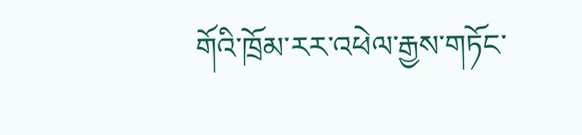གོའི་ཁྲོམ་རར་འཕེལ་རྒྱས་གཏོང་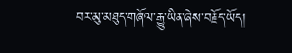བར་མུ་མཐུད་གཞོལ་རྒྱུ་ཡིན་ཞེས་བརྗོད་ཡོད།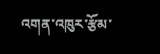འགན་འཁུར་རྩོམ་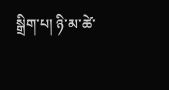སྒྲིག་པ། ཉི་མ་ཚེ་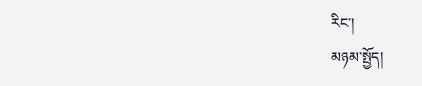རིང་།
མཉམ་སྤྱོད།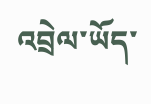འབྲེལ་ཡོད་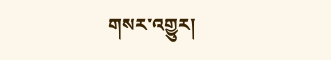གསར་འགྱུར།